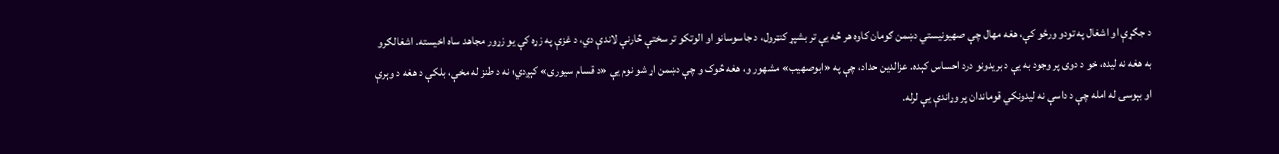د جګړې او اشغال په تودو ورځو کې، هغه مهال چې صهیونیستي دښمن ګومان کاوه هر څه یې تر بشپړ کنټرول، د جاسوسانو او الوتکو تر سختې څارنې لاندې دي، د غزې په زړه کې یو زړور مجاهد ساه اخیسته. اشغالګرو به هغه نه لیده، خو د دوی پر وجود به یې د بریدونو درد احساس کېده. عزالدین حداد، چې په «ابوصهیب» مشهور و، هغه څوک و چې دښمن اړ شو نوم یې «د قسام سیوری» کېږدي؛ نه د طنز له مخې، بلکې د هغه د وېرې او بېوسۍ له امله چې د داسې نه لیدونکي قوماندان پر وړاندې یې لرله.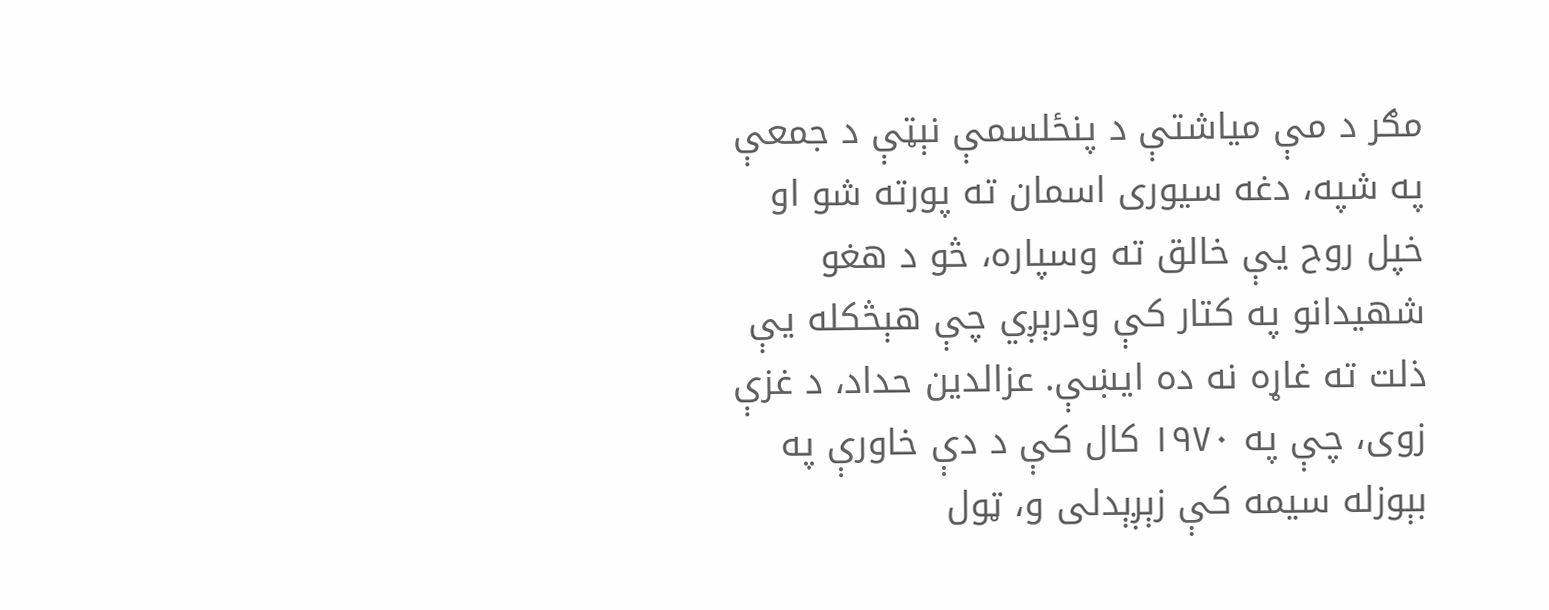مګر د مې میاشتې د پنځلسمې نېټې د جمعې په شپه، دغه سیوری اسمان ته پورته شو او خپل روح یې خالق ته وسپاره، څو د هغو شهیدانو په کتار کې ودرېږي چې هېڅکله یې ذلت ته غاړه نه ده ایښې. عزالدین حداد، د غزې زوی، چې په ۱۹۷۰ کال کې د دې خاورې په بېوزله سیمه کې زېږېدلی و، ټول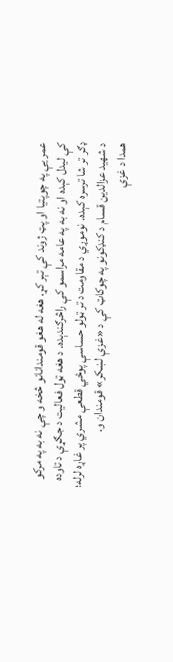عمر یې په چوپتیا او پټ ژوند کې تېر کړ. هغه له هغو قومندانانو څخه و چې نه به په مرکو کې لیدل کېده او نه به په عامه مراسمو کې راڅرګندېده. د هغه ټول فعالیت د جګړې د تاوده ډګر تر شا ترسره کېده. نوموړي د مقاومت د تر ټولو حساسې پوځي قطعې مشري پر غاړه لرله؛ د شهید عزالدین قسام د کنډکونو په چوکاټ کې د «غزې لښکر» قومندان و.
همدا د غزې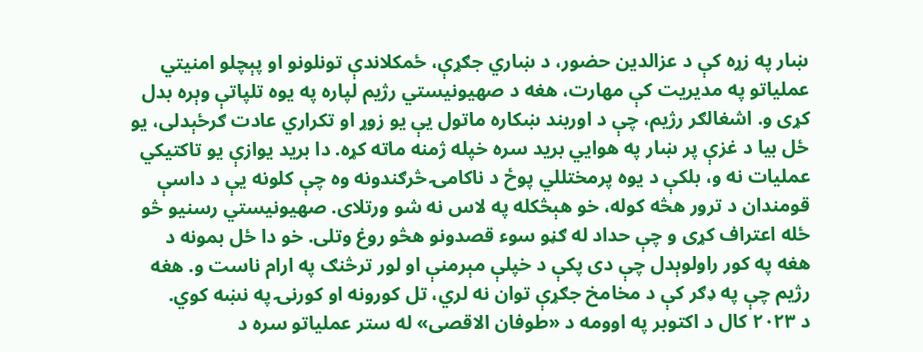ښار په زړه کې د عزالدین حضور، د ښاري جګړې، ځمکلاندې تونلونو او پېچلو امنیتي عملیاتو په مدیریت کې مهارت، هغه د صهیونیستي رژیم لپاره په یوه تلپاتې وېره بدل کړی و. اشغالګر رژیم، چې د اوربند ښکاره ماتول یې یو زوړ او تکراري عادت ګرځېدلی، یو ځل بیا د غزې پر ښار په هوايي برید سره خپله ژمنه ماته کړه. دا برید یوازې یو تاکتیکي عملیات نه و، بلکې د یوه پرمختللي پوځ د ناکامۍ څرګندونه وه چې کلونه یې د داسې قومندان د ترور هڅه کوله، خو هېڅکله په لاس نه شو ورتلای. صهیونیستي رسنیو څو ځله اعتراف کړی و چې حداد له ګڼو سوء قصدونو هڅو روغ وتلی. خو دا ځل بمونه د هغه په کور راولوېدل چې دی پکې د خپلې مېرمنې او لور ترڅنګ په ارام ناست و. هغه رژیم چې په ډګر کې د مخامخ جګړې توان نه لري، تل کورونه او کورنۍ په نښه کوي.
د ۲۰۲۳ کال د اکتوبر په اوومه د «طوفان الاقصی» له ستر عملیاتو سره د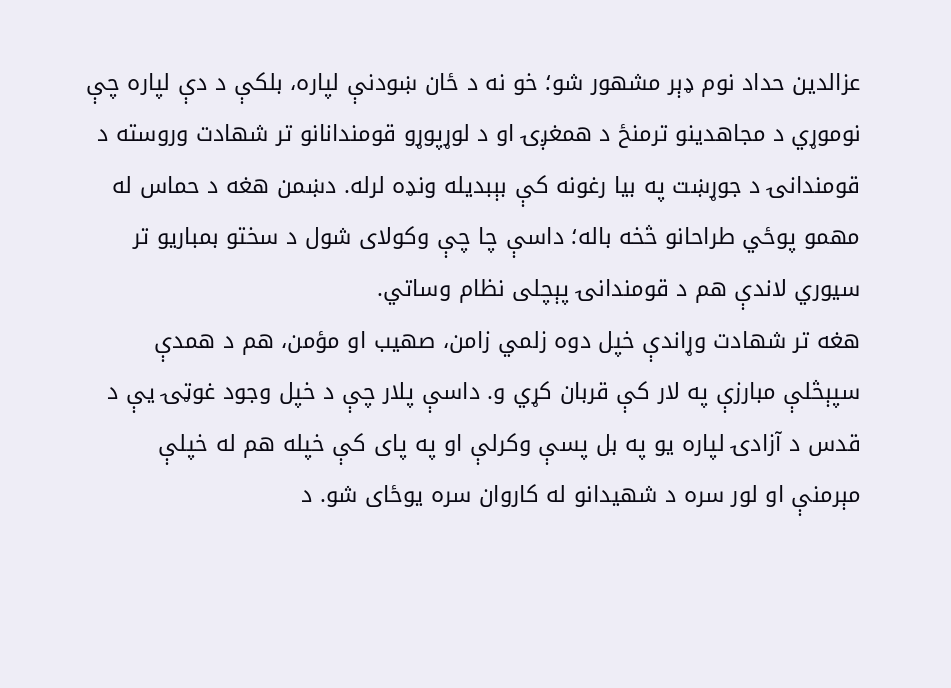عزالدین حداد نوم ډېر مشهور شو؛ خو نه د ځان ښودنې لپاره، بلکې د دې لپاره چې نوموړي د مجاهدینو ترمنځ د همغږۍ او د لوړپوړو قومندانانو تر شهادت وروسته د قومندانۍ د جوړښت په بیا رغونه کې بېبدیله ونډه لرله. دښمن هغه د حماس له مهمو پوځي طراحانو څخه باله؛ داسې چا چې وکولای شول د سختو بمباریو تر سیوري لاندې هم د قومندانۍ پېچلی نظام وساتي.
هغه تر شهادت وړاندې خپل دوه زلمي زامن، صهیب او مؤمن، هم د همدې سپېڅلې مبارزې په لار کې قربان کړي و. داسې پلار چې د خپل وجود غوټۍ یې د قدس د آزادۍ لپاره یو په بل پسې وکرلې او په پای کې خپله هم له خپلې مېرمنې او لور سره د شهیدانو له کاروان سره یوځای شو. د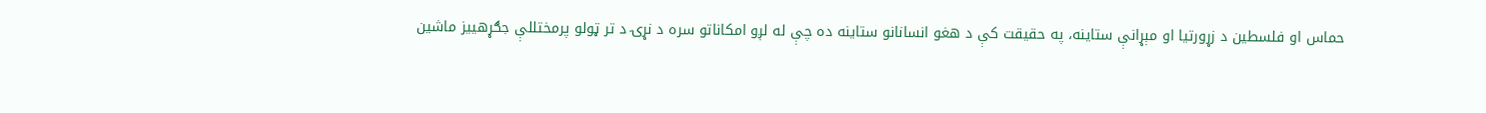حماس او فلسطین د زړورتیا او مېړانې ستاینه، په حقیقت کې د هغو انسانانو ستاینه ده چې له لږو امکاناتو سره د نړۍ د تر ټولو پرمختللې جګړهییز ماشین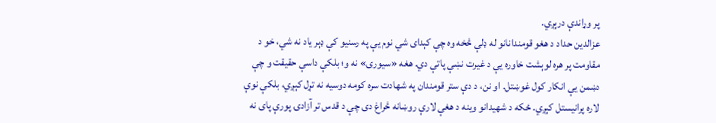پر وړاندې درېږي.
عزالدین حداد د هغو قومندانانو له ډلې څخه وه چې کېدای شي نوم یې په رسنیو کې ډېر یاد نه شي، خو د مقاومت پر هره لوېشت خاوره یې د غیرت نښې پاتې دي. هغه «سیوری» نه و؛ بلکې داسې حقیقت و چې دښمن یې انکار کول غوښتل. او نن، د دې ستر قومندان په شهادت سره کومه دوسیه نه تړل کېږي، بلکې نوې لاره پرانیستل کېږي. ځکه د شهیدانو وینه د هغې لارې روښانه څراغ دی چې د قدس تر آزادۍ پورې پای نه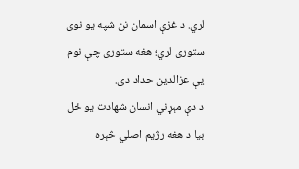لري. د غزې اسمان نن شپه یو نوی ستوری لري؛ هغه ستوری چې نوم یې عزالدین حداد دی.
د دې مېړني انسان شهادت یو ځل بیا د هغه رژیم اصلي څېره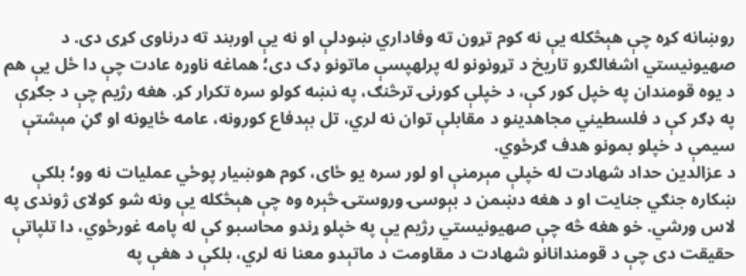روښانه کړه چې هېڅکله یې نه کوم تړون ته وفاداري ښودلې او نه یې اوربند ته درناوی کړی دی. د صهیونیستي اشغالګرو تاریخ د تړونونو له پرلهپسې ماتونو ډک دی؛ هماغه ناوړه عادت چې دا ځل یې هم د یوه قومندان په خپل کور کې، د خپلې کورنۍ ترڅنګ، په نښه کولو سره تکرار کړ. هغه رژیم چې د جګړې په ډګر کې د فلسطیني مجاهدینو د مقابلې توان نه لري، تل بېدفاع کورونه، عامه ځایونه او ګڼ مېشتې سیمې د خپلو بمونو هدف ګرځوي.
د عزالدین حداد شهادت له خپلې مېرمنې او لور سره یو ځای، کوم هوښیار پوځي عملیات نه وو؛ بلکې ښکاره جنګي جنایت او د هغه دښمن د بېوسۍ وروستۍ څېره وه چې هېڅکله یې ونه شو کولای ژوندی په لاس ورشي. خو هغه څه چې صهیونیستي رژیم یې په خپلو ړندو محاسبو کې له پامه غورځوي، دا تلپاتې حقیقت دی چې د قومندانانو شهادت د مقاومت د ماتېدو معنا نه لري، بلکې د هغې په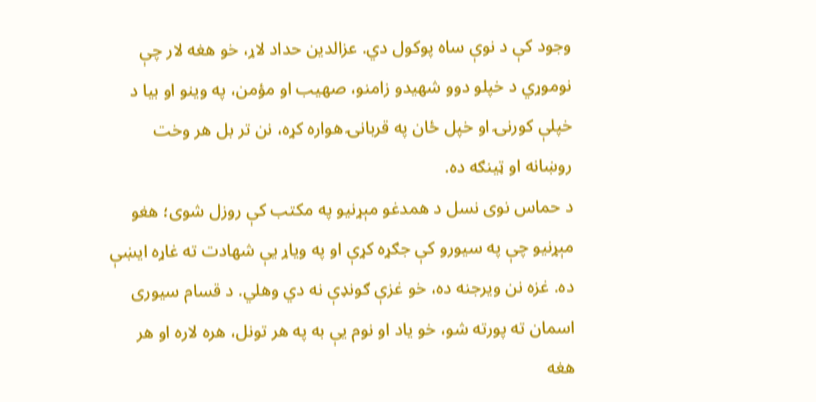وجود کې د نوې ساه پوکول دي. عزالدین حداد لاړ، خو هغه لار چې نوموړي د خپلو دوو شهیدو زامنو، صهیب او مؤمن، په وینو او بیا د خپلې کورنۍ او خپل ځان په قربانۍ هواره کړه، نن تر بل هر وخت روښانه او ټینګه ده.
د حماس نوی نسل د همدغو مېړنيو په مکتب کې روزل شوی؛ هغو مېړنيو چې په سیورو کې جګړه کړې او په ویاړ یې شهادت ته غاړه ایښې ده. غزه نن ویرجنه ده، خو غزې ګونډې نه دي وهلي. د قسام سیوری اسمان ته پورته شو، خو یاد او نوم یې به په هر تونل، هره لاره او هر هغه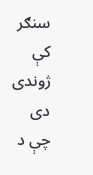سنګر کې ژوندی دی چې د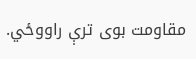مقاومت بوی ترې راووځي.